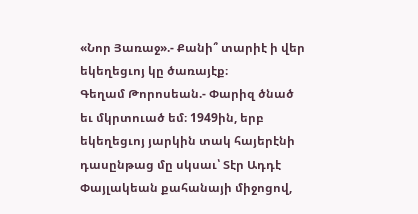«Նոր Յառաջ».- Քանի՞ տարիէ ի վեր եկեղեցւոյ կը ծառայէք։
Գեղամ Թորոսեան.- Փարիզ ծնած եւ մկրտուած եմ։ 1949ին, երբ եկեղեցւոյ յարկին տակ հայերէնի դասընթաց մը սկսաւ՝ Տէր Ադդէ Փայլակեան քահանայի միջոցով,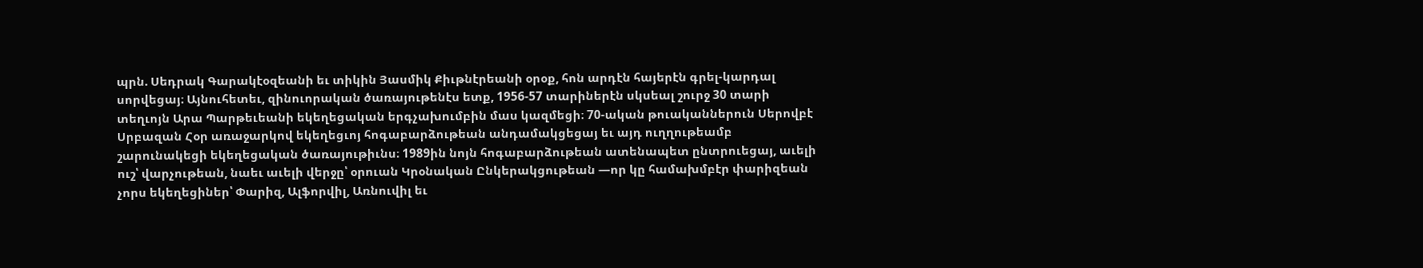պրն. Սեդրակ Գարակէօզեանի եւ տիկին Յասմիկ Քիւթնէրեանի օրօք, հոն արդէն հայերէն գրել-կարդալ սորվեցայ։ Այնուհետեւ, զինուորական ծառայութենէս ետք, 1956-57 տարիներէն սկսեալ շուրջ 30 տարի տեղւոյն Արա Պարթեւեանի եկեղեցական երգչախումբին մաս կազմեցի։ 70-ական թուականներուն Սերովբէ Սրբազան Հօր առաջարկով եկեղեցւոյ հոգաբարձութեան անդամակցեցայ եւ այդ ուղղութեամբ շարունակեցի եկեղեցական ծառայութիւնս։ 1989ին նոյն հոգաբարձութեան ատենապետ ընտրուեցայ, աւելի ուշ՝ վարչութեան, նաեւ աւելի վերջը՝ օրուան Կրօնական Ընկերակցութեան —որ կը համախմբէր փարիզեան չորս եկեղեցիներ՝ Փարիզ, Ալֆորվիլ, Առնուվիլ եւ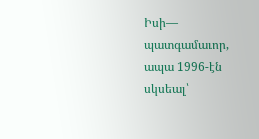Իսի— պատգամաւոր, ապա 1996-էն սկսեալ՝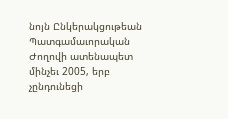նոյն Ընկերակցութեան Պատգամաւորական Ժողովի ատենապետ մինչեւ 2005, երբ չընդունեցի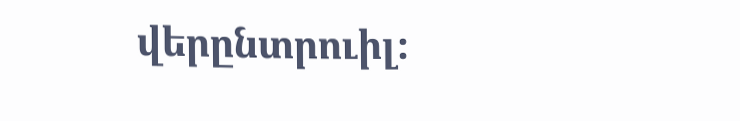վերընտրուիլ։